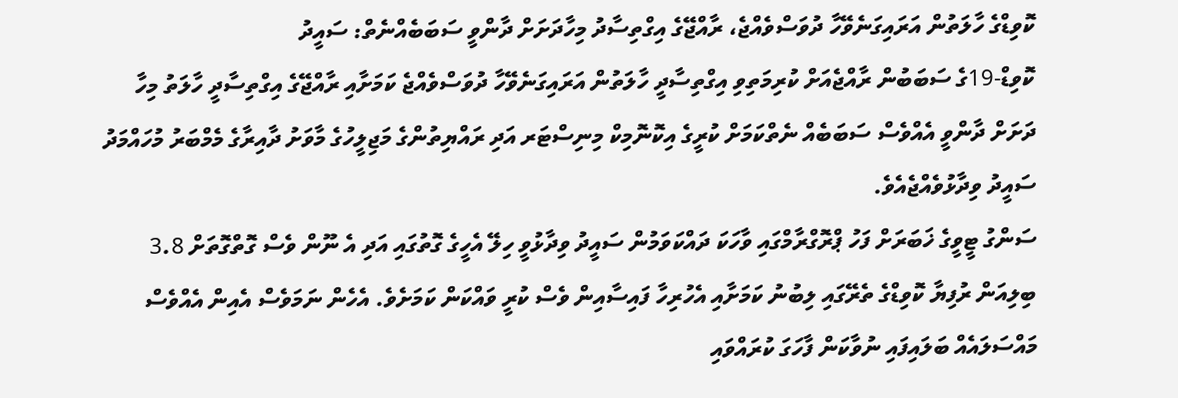ކޮވިޑްގެ ހާލަތުން އަރައިގަނެވޭހާ ދުވަސްވެއްޖެ، ރާއްޖޭގެ އިގްތިސާދު މިހާދަށަށް ދާންވީ ސަބަބެއްނެތް: ސައީދު
ކޮވިޑް-19ގެ ސަބަބުން ރާއްޖެއަށް ކުރިމަތިވި އިގްތިސާދީ ހާލަތުން އަރައިގަނެވޭހާ ދުވަސްވެއްޖެ ކަމަށާއި ރާއްޖޭގެ އިގްތިސާދީ ހާލަތު މިހާ ދަށަށް ދާންވީ އެއްވެސް ސަބަބެއް ނެތްކަމަށް ކުރީގެ އިކޮނޮމިކް މިނިސްޓަރ އަދި ރައްޔިތުންގެ މަޖިލީހުގެ މާވަށު ދާއިރާގެ މެމްބަރު މުހައްމަދު ސައީދު ވިދާޅުވެއްޖެއެވެ.
ސަންގު ޓީވީގެ ޚަބަރަށް ފަހު ޕްރޮގްރާމްގައި ވާހަކަ ދައްކަވަމުން ސައީދު ވިދާޅުވީ ހިލޭ އެހީގެ ގޮތުގައި އަދި އެ ނޫން ވެސް ގޮތްގޮތަށް 3.8 ބިލިއަން ރުފިޔާ ކޮވިޑްގެ ތެރޭގައި ލިބުނު ކަމަށާއި އެހުރިހާ ފައިސާއިން ވެސް ކުރީ ވައްކަން ކަމަށެވެ. އެހެން ނަމަވެސް އެއިން އެއްވެސް މައްސަލައެއް ބަލައިފައި ނުވާކަން ފާހަގަ ކުރައްވައި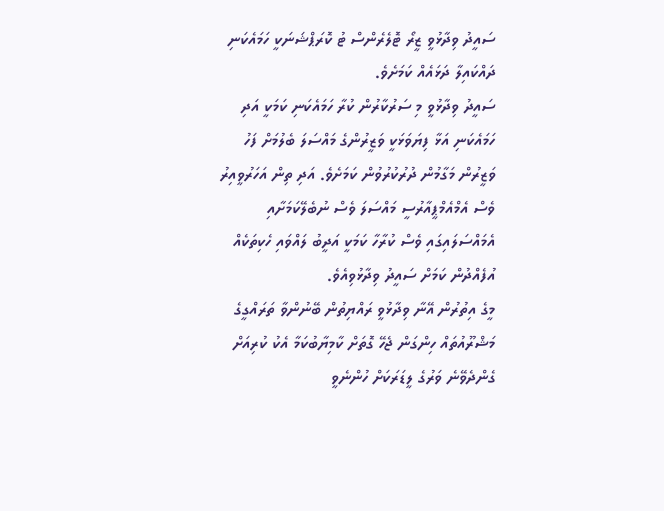ސައީދު ވިދާޅުވީ ޒީރޯ ޓޮލެރެންސް ޓު ކޮރަޕްޝަނަކީ ހަމައެކަނި ދައްކައިލާ ދަޅައެއް ކަމަށެވެ.
ސައީދު ވިދާޅުވީ މި ސަރުކާރުން ކުރާ ހަމައެކަނި ކަމަކީ އަދި ހަމައެކަނި އަޅާ ފިޔަވަޅަކީ ވަޒީރުންގެ މައްސަލަ ބެލުމަށް ފަހު ވަޒީރުން މަގާމުން ދުރުކުރުވުން ކަމަށެވެ. އަދި ތިން އަހަރުވީއިރު ވެސް އެމްއެމްޕީއާރުސީ މައްސަލަ ވެސް ނުބެލޭކަމަށާއި އެމައްސަލައިގައި ވެސް ކުރާހާ ކަމަކީ އަދީބު ލައްވައި ހެކިތަކެއް އުފެއްދުން ކަމަށް ސައީދު ވިދާޅުވިއެވެ.
މީގެ އިތުރުން އޭނާ ވިދާޅުވީ ރައްޔިތުން ބޭނުންވާ ތަރައްގީގެ މަޝްރޫއުތައް ހިންގަން ޖެހޭ ގޮތަށް ކާމިޔާބުކަމާ އެކު ކުރިއަށް ގެންދެވޭނެ ވަރުގެ ލީޑަރަކަށް ހުންނެވީ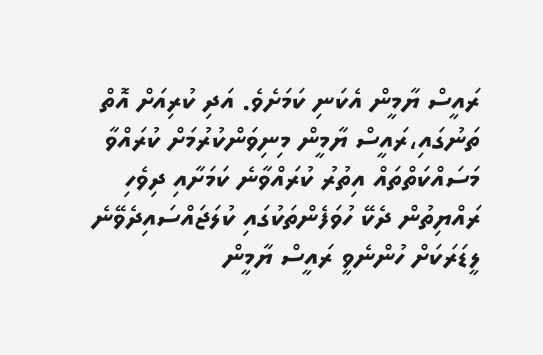ރައީސް ޔާމީން އެކަނި ކަމަށެވެ. އަދި ކުރިއަށް އޮތް ތަނުގައި،ރައީސް ޔާމީން މިނިވަންކުރުމަށް ކުރައްވާ މަސައްކަތްތައް އިތުރު ކުރައްވާނެ ކަމަށާއި ދިވެހި ރައްޔިތުން ދެކޭ ހުވަފެންތަކުގައި ކުލަޖައްސައިދެވޭނެ ލީޑަރަކަށް ހުންނެވީ ރައީސް ޔާމީން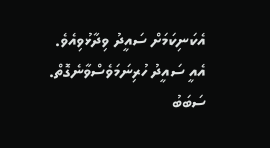އެކަނިކަމަށް ސައީދު ވިދާޅުވިއެވެ.
އެއީ ސައީދު ހުރިނަމަވެސްވާނެގޮތް. ސަބަބު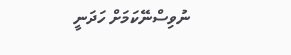ނުވިސްނޭކަމަށް ހަދަނީ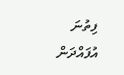ފިތުނަ އުފައްދަން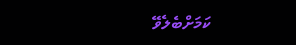ކަމަށްބެލެވޭ